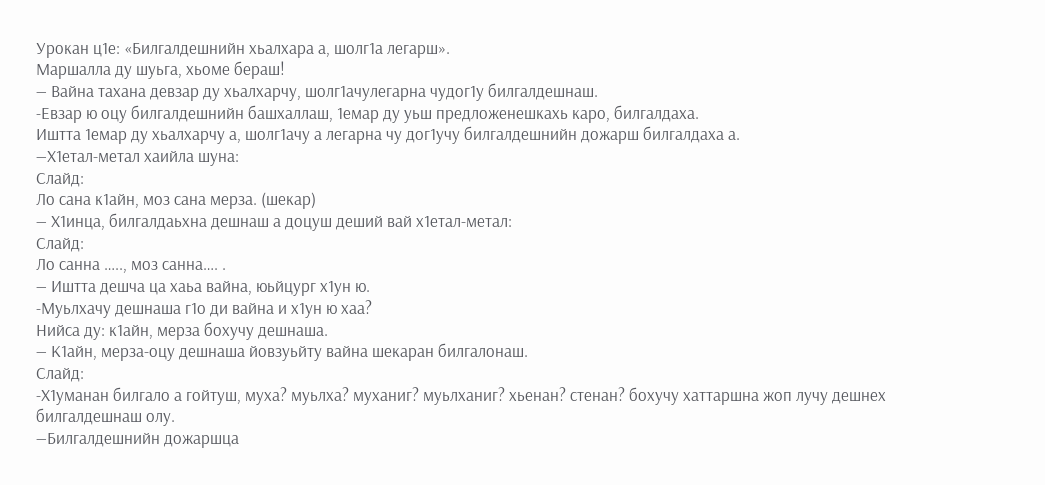Урокан ц1е: «Билгалдешнийн хьалхара а, шолг1а легарш».
Маршалла ду шуьга, хьоме бераш!
— Вайна тахана девзар ду хьалхарчу, шолг1ачулегарна чудог1у билгалдешнаш.
-Евзар ю оцу билгалдешнийн башхаллаш, 1емар ду уьш предложенешкахь каро, билгалдаха.
Иштта 1емар ду хьалхарчу а, шолг1ачу а легарна чу дог1учу билгалдешнийн дожарш билгалдаха а.
—Х1етал-метал хаийла шуна:
Слайд:
Ло сана к1айн, моз сана мерза. (шекар)
— Х1инца, билгалдаьхна дешнаш а доцуш деший вай х1етал-метал:
Слайд:
Ло санна ….., моз санна…. .
— Иштта дешча ца хаьа вайна, юьйцург х1ун ю.
-Муьлхачу дешнаша г1о ди вайна и х1ун ю хаа?
Нийса ду: к1айн, мерза бохучу дешнаша.
— К1айн, мерза-оцу дешнаша йовзуьйту вайна шекаран билгалонаш.
Слайд:
-Х1уманан билгало а гойтуш, муха? муьлха? муханиг? муьлханиг? хьенан? стенан? бохучу хаттаршна жоп лучу дешнех билгалдешнаш олу.
—Билгалдешнийн дожаршца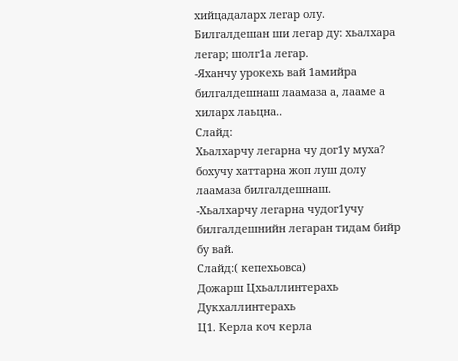хийцадаларх легар олу. Билгалдешан ши легар ду: хьалхара легар; шолг1а легар.
-Яханчу урокехь вай 1амийра билгалдешнаш лаамаза а, лааме а хиларх лаьцна..
Слайд:
Хьалхарчу легарна чу дог1у муха? бохучу хаттарна жоп луш долу лаамаза билгалдешнаш.
-Хьалхарчу легарна чудог1учу билгалдешнийн легаран тидам бийр бу вай.
Слайд:( кепехьовса)
Дожарш Цхьаллинтерахь Дукхаллинтерахь
Ц1. Керла коч керла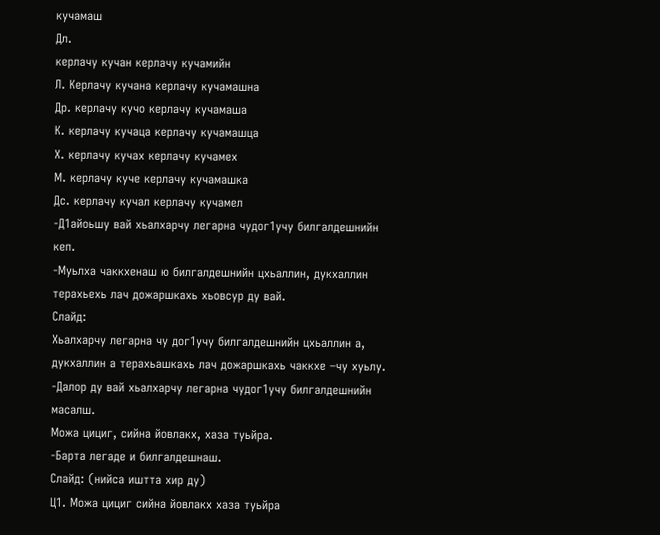кучамаш
Дл.
керлачу кучан керлачу кучамийн
Л. Керлачу кучана керлачу кучамашна
Др. керлачу кучо керлачу кучамаша
К. керлачу кучаца керлачу кучамашца
Х. керлачу кучах керлачу кучамех
М. керлачу куче керлачу кучамашка
Дс. керлачу кучал керлачу кучамел
-Д1айоьшу вай хьалхарчу легарна чудог1учу билгалдешнийн кеп.
-Муьлха чаккхенаш ю билгалдешнийн цхьаллин, дукхаллин терахьехь лач дожаршкахь хьовсур ду вай.
Слайд:
Хьалхарчу легарна чу дог1учу билгалдешнийн цхьаллин а, дукхаллин а терахьашкахь лач дожаршкахь чаккхе –чу хуьлу.
-Далор ду вай хьалхарчу легарна чудог1учу билгалдешнийн масалш.
Можа цициг, сийна йовлакх, хаза туьйра.
-Барта легаде и билгалдешнаш.
Слайд: (нийса иштта хир ду)
Ц1. Можа цициг сийна йовлакх хаза туьйра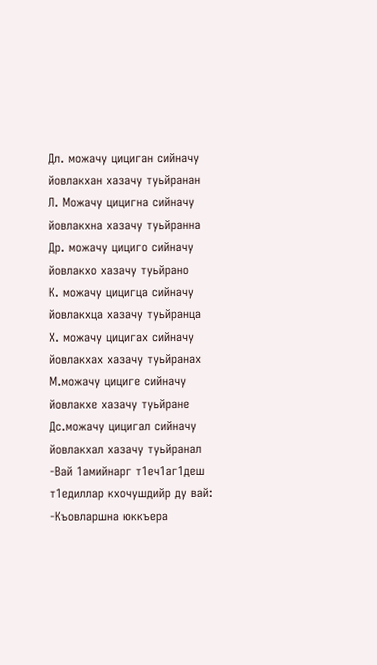Дл. можачу цициган сийначу йовлакхан хазачу туьйранан
Л. Можачу цицигна сийначу йовлакхна хазачу туьйранна
Др. можачу цициго сийначу йовлакхо хазачу туьйрано
К. можачу цицигца сийначу йовлакхца хазачу туьйранца
Х. можачу цицигах сийначу йовлакхах хазачу туьйранах
М.можачу цициге сийначу йовлакхе хазачу туьйране
Дс.можачу цицигал сийначу йовлакхал хазачу туьйранал
-Вай 1амийнарг т1еч1аг1деш т1едиллар кхочушдийр ду вай:
-Къовларшна юккъера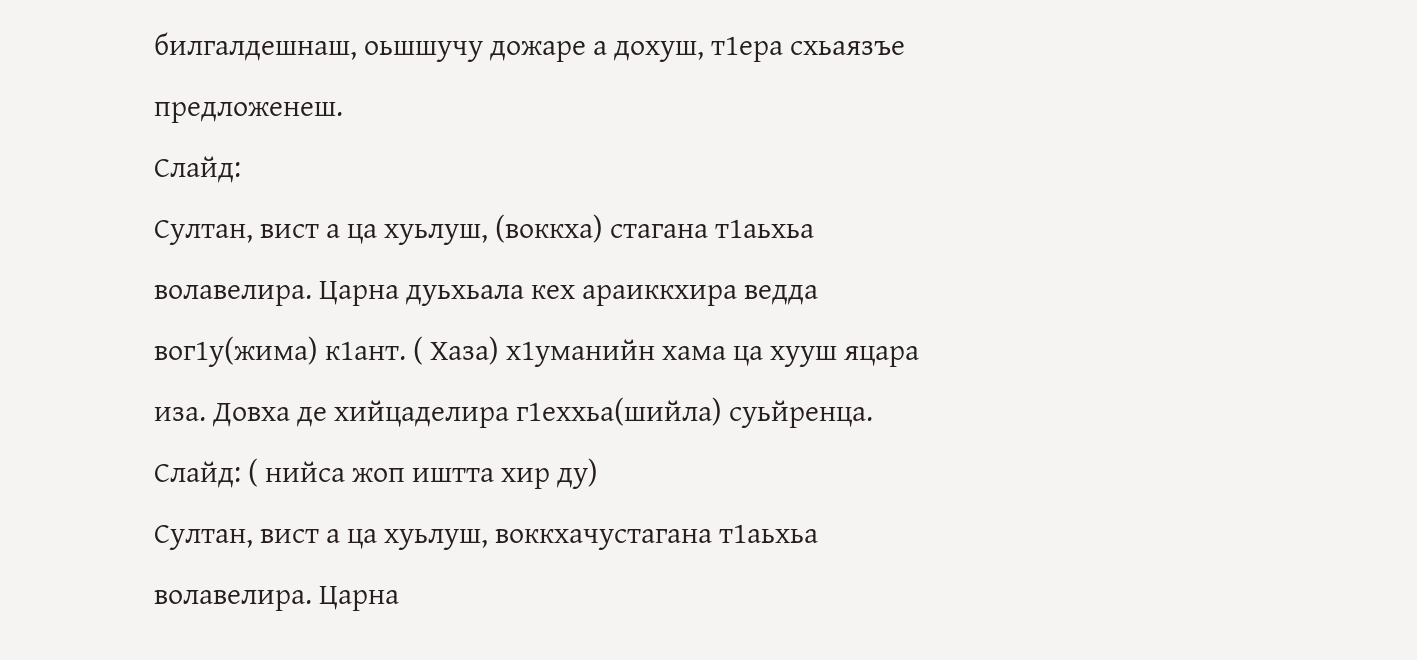билгалдешнаш, оьшшучу дожаре а дохуш, т1ера схьаязъе предложенеш.
Слайд:
Султан, вист а ца хуьлуш, (воккха) стагана т1аьхьа волавелира. Царна дуьхьала кех араиккхира ведда вог1у(жима) к1ант. ( Хаза) х1уманийн хама ца хууш яцара иза. Довха де хийцаделира г1еххьа(шийла) суьйренца.
Слайд: ( нийса жоп иштта хир ду)
Султан, вист а ца хуьлуш, воккхачустагана т1аьхьа волавелира. Царна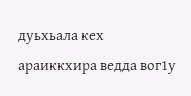дуьхьала кех араиккхира ведда вог1у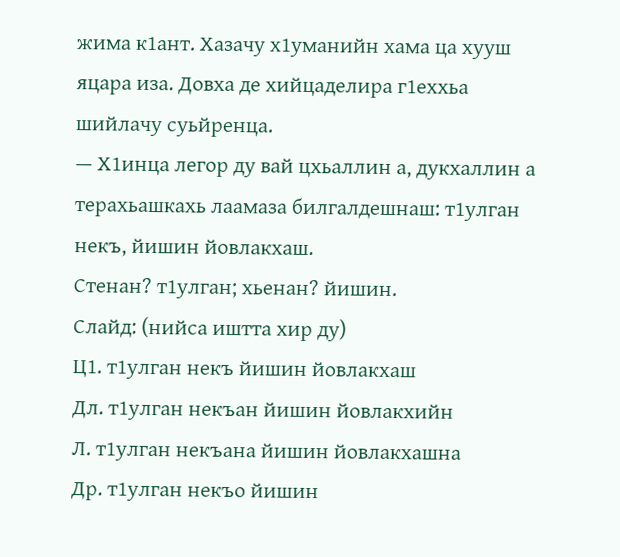жима к1ант. Хазачу х1уманийн хама ца хууш яцара иза. Довха де хийцаделира г1еххьа шийлачу суьйренца.
— Х1инца легор ду вай цхьаллин а, дукхаллин а терахьашкахь лаамаза билгалдешнаш: т1улган некъ, йишин йовлакхаш.
Стенан? т1улган; хьенан? йишин.
Слайд: (нийса иштта хир ду)
Ц1. т1улган некъ йишин йовлакхаш
Дл. т1улган некъан йишин йовлакхийн
Л. т1улган некъана йишин йовлакхашна
Др. т1улган некъо йишин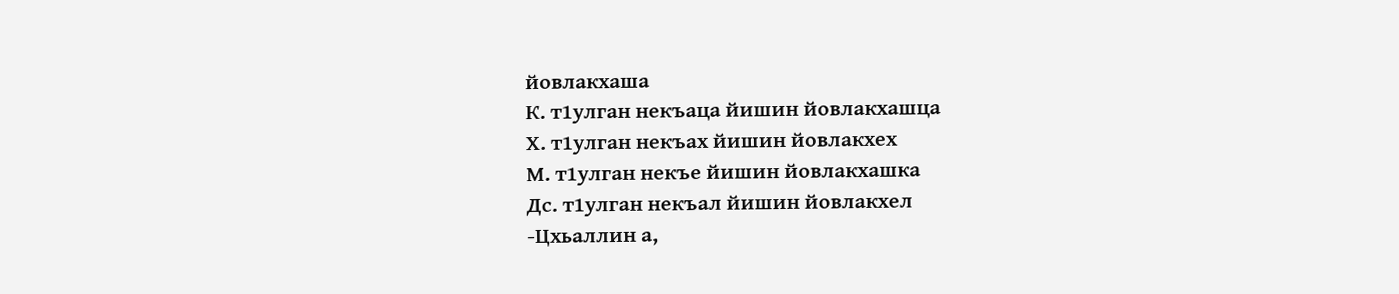йовлакхаша
К. т1улган некъаца йишин йовлакхашца
Х. т1улган некъах йишин йовлакхех
М. т1улган некъе йишин йовлакхашка
Дс. т1улган некъал йишин йовлакхел
-Цхьаллин а,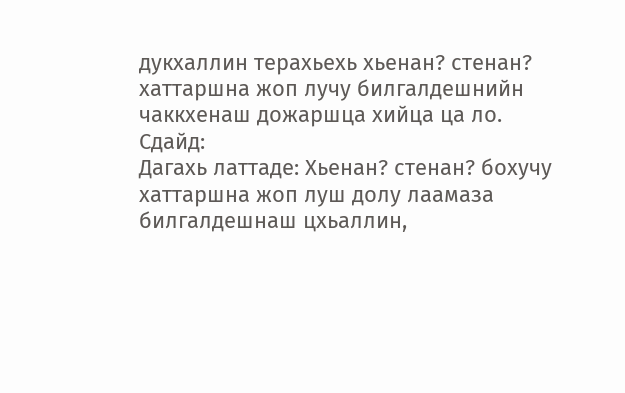дукхаллин терахьехь хьенан? стенан? хаттаршна жоп лучу билгалдешнийн чаккхенаш дожаршца хийца ца ло.
Сдайд:
Дагахь латтаде: Хьенан? стенан? бохучу хаттаршна жоп луш долу лаамаза билгалдешнаш цхьаллин,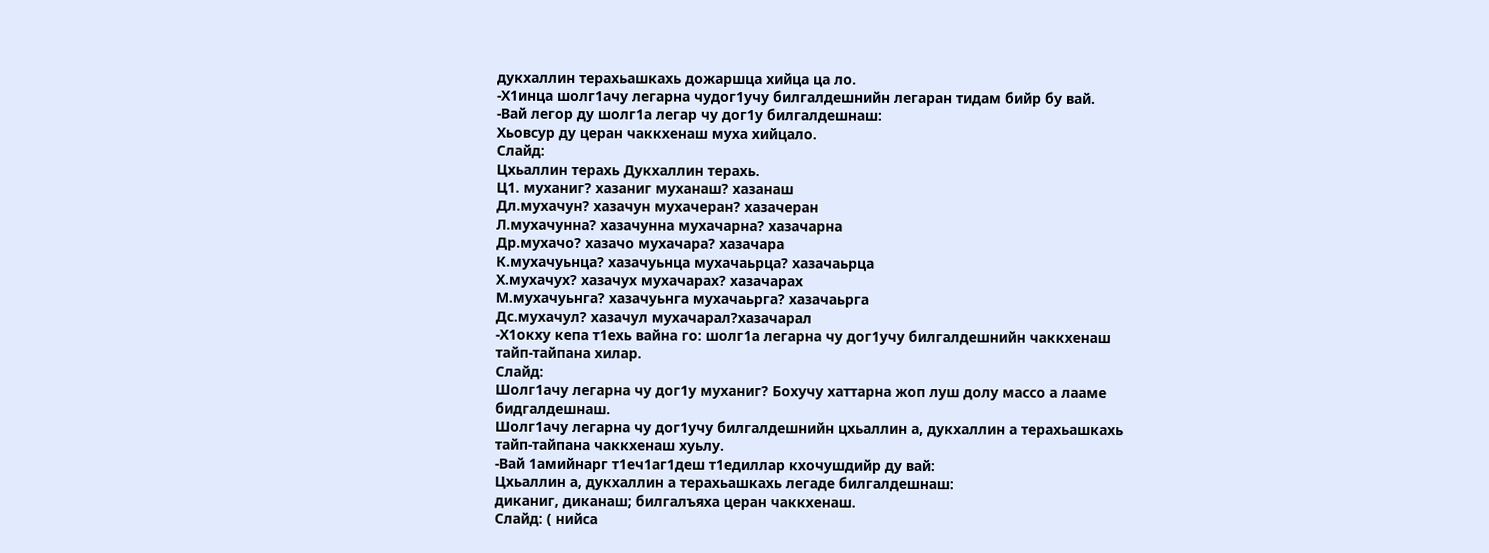дукхаллин терахьашкахь дожаршца хийца ца ло.
-Х1инца шолг1ачу легарна чудог1учу билгалдешнийн легаран тидам бийр бу вай.
-Вай легор ду шолг1а легар чу дог1у билгалдешнаш:
Хьовсур ду церан чаккхенаш муха хийцало.
Слайд:
Цхьаллин терахь Дукхаллин терахь.
Ц1. муханиг? хазаниг муханаш? хазанаш
Дл.мухачун? хазачун мухачеран? хазачеран
Л.мухачунна? хазачунна мухачарна? хазачарна
Др.мухачо? хазачо мухачара? хазачара
К.мухачуьнца? хазачуьнца мухачаьрца? хазачаьрца
Х.мухачух? хазачух мухачарах? хазачарах
М.мухачуьнга? хазачуьнга мухачаьрга? хазачаьрга
Дс.мухачул? хазачул мухачарал?хазачарал
-Х1окху кепа т1ехь вайна го: шолг1а легарна чу дог1учу билгалдешнийн чаккхенаш тайп-тайпана хилар.
Слайд:
Шолг1ачу легарна чу дог1у муханиг? Бохучу хаттарна жоп луш долу массо а лааме бидгалдешнаш.
Шолг1ачу легарна чу дог1учу билгалдешнийн цхьаллин а, дукхаллин а терахьашкахь тайп-тайпана чаккхенаш хуьлу.
-Вай 1амийнарг т1еч1аг1деш т1едиллар кхочушдийр ду вай:
Цхьаллин а, дукхаллин а терахьашкахь легаде билгалдешнаш:
диканиг, диканаш; билгалъяха церан чаккхенаш.
Слайд: ( нийса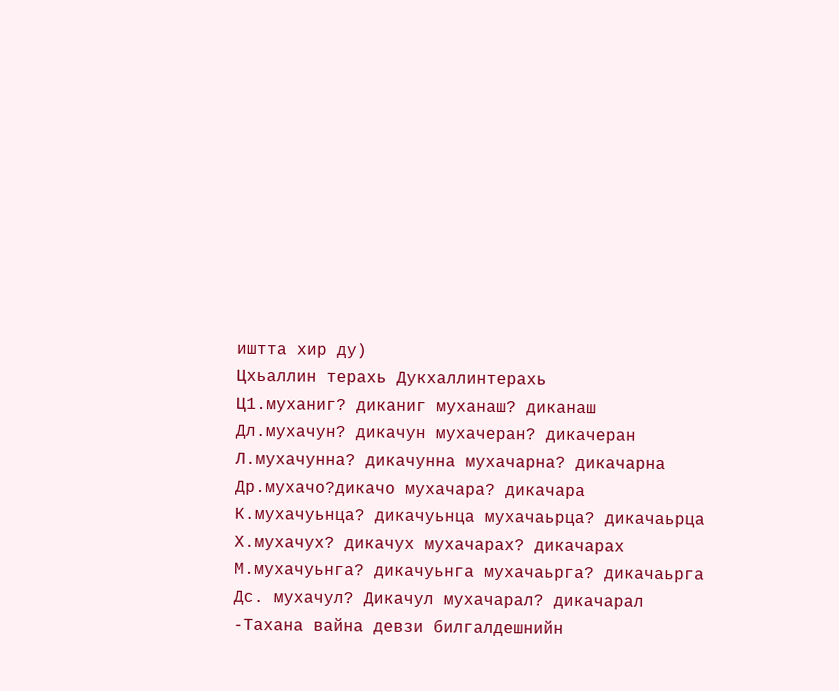иштта хир ду)
Цхьаллин терахь Дукхаллинтерахь
Ц1.муханиг? диканиг муханаш? диканаш
Дл.мухачун? дикачун мухачеран? дикачеран
Л.мухачунна? дикачунна мухачарна? дикачарна
Др.мухачо?дикачо мухачара? дикачара
К.мухачуьнца? дикачуьнца мухачаьрца? дикачаьрца
Х.мухачух? дикачух мухачарах? дикачарах
М.мухачуьнга? дикачуьнга мухачаьрга? дикачаьрга
Дс. мухачул? Дикачул мухачарал? дикачарал
-Тахана вайна девзи билгалдешнийн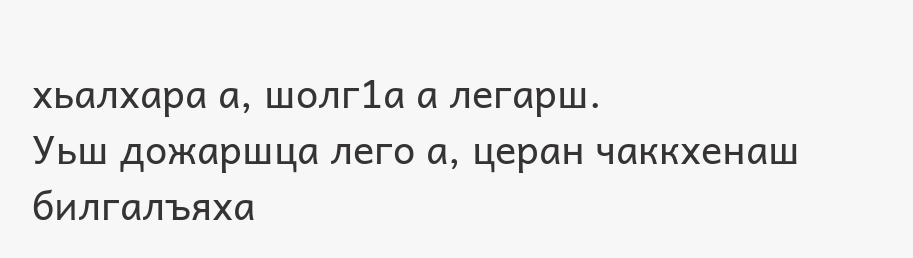хьалхара а, шолг1а а легарш.
Уьш дожаршца лего а, церан чаккхенаш билгалъяха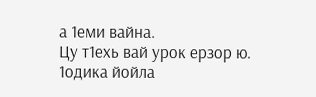а 1еми вайна.
Цу т1ехь вай урок ерзор ю. 1одика йойла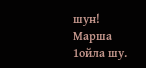шун!
Марша 1ойла шу.